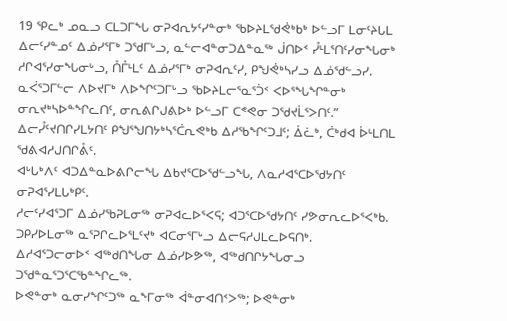19 ᕿᓚᒃ ᓄᓇᓗ ᑕᒪᑐᒥᖓ ᓂᕈᐊᕆᔭᑦᓯᓐᓂᒃ ᖃᐅᔨᒪᖁᕚᒃᑲᒃ ᐅᓪᓗᒥ ᒪᓂᑦᔨᒐᒪ ᐃᓕᑦᓯᓐᓄᑦ ᐃᓅᓯᕐᒥᒃ ᑐᖁᒥᒡᓗ, ᓇᓪᓕᐊᓐᓂᑐᐃᓐᓇᖅ ᒎᑎᐅᑉ ᓮᒻᒪᕐᑎᑦᓯᓂᖓᓂᒃ ᓱᒋᐊᕐᓯᓂᖓᓂᒡᓗ, ᑍᒤᒻᒪᑦ ᐃᓅᓯᕐᒥᒃ ᓂᕈᐊᕆᑦᓯ, ᑭᖑᕚᒃᓴᓯᓗ ᐃᓅᖁᓪᓗᓯ.
ᓇᐹᕐᑐᒥᓪᓕ ᐱᐅᔪᒥᒃ ᐱᐅᖏᑦᑐᒥᒡᓗ ᖃᐅᔨᒪᓕᕐᓇᕐᑑᑉ ᐸᐅᕐᖓᖏᓐᓂᒃ ᓂᕆᔪᒃᓴᐅᓐᖏᓚᑎᑦ, ᓂᕆᕕᒋᒍᕕᐅᒃ ᐅᓪᓗᒥ ᑕᕝᕙᓂ ᑐᖁᔪᒫᕐᐳᑎᑦ.”
ᐃᓕᓮᑦᔪᑎᒋᓯᒪᔭᑎᑦ ᑭᖑᕐᖑᑎᔭᒃᓴᕐᑖᕆᕙᒃᑲ ᐃᓱᖃᖏᑦᑐᒧᑦ; ᐄᓛᒃ, ᑖᒃᑯᐊ ᐆᒻᒪᑎᒪ ᖁᕕᐊᓱᒍᑎᒋᕔᑦ.
ᐊᒡᒐᒃᐱᑦ ᐊᑐᐃᓐᓇᐅᕕᒋᓕᖓ ᐃᑲᔪᕐᑕᐅᖁᓪᓗᖓ, ᐱᓇᓱᐊᕐᑕᐅᖁᔭᑎᑦ ᓂᕈᐊᕐᓯᒪᒐᒃᑭᑦ.
ᓱᓕᑦᓯᐊᕐᑐᒥ ᐃᓅᓯᖃᕈᒪᓂᖅ ᓂᕈᐊᓚᐅᕐᐸᕋ; ᐊᑐᕐᑕᐅᖁᔭᑎᑦ ᓯᕗᓂᕆᓚᐅᕐᐸᒃᑲ.
ᑐᑭᓯᐅᒪᓂᖅ ᓇᕐᕈᒋᓚᐅᕐᒪᑦᔪᒃ ᐊᑕᓂᕐᒥᒡᓗ ᐃᓕᕋᓱᒍᒪᓚᐅᕋᑎᒃ.
ᐃᓱᐊᕐᑐᓕᓂᐅᑉ ᐊᖅᑯᑎᖓᓂ ᐃᓅᓯᐅᕗᖅ, ᐊᖅᑯᑎᒋᔭᖓᓂᓗ ᑐᖁᓐᓇᕐᑐᕐᑕᖃᓐᖏᓚᖅ.
ᐅᕙᓐᓂᒃ ᓇᓂᓯᖏᑦᑐᖅ ᓇᖕᒥᓂᖅ ᐋᓐᓂᐊᑎᑉᐳᖅ; ᐅᕙᓐᓂᒃ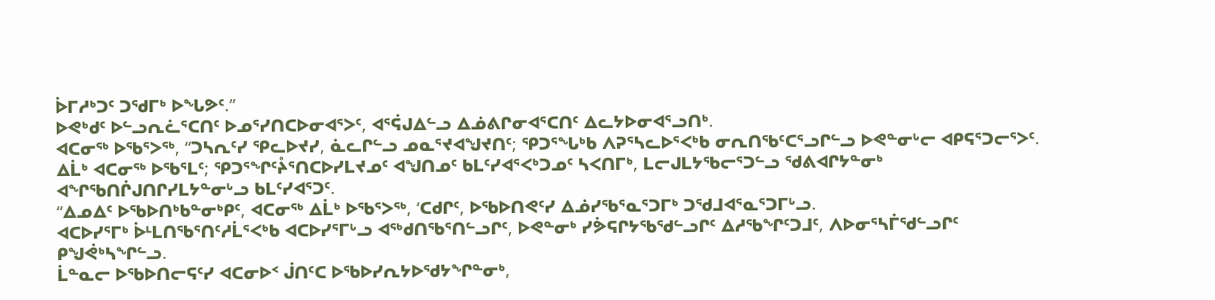ᐆᒥᓱᒃᑐᑦ ᑐᖁᒥᒃ ᐅᖓᕗᑦ.”
ᐅᕙᒃᑯᑦ ᐅᓪᓗᕆᓛᕐᑕᑎᑦ ᐅᓄᕐᓯᑎᑕᐅᓂᐊᕐᐳᑦ, ᐊᕐᕌᒍᐃᓪᓗ ᐃᓅᕕᒋᓂᐊᕐᑕᑎᑦ ᐃᓚᔭᐅᓂᐊᕐᓗᑎᒃ.
ᐊᑕᓂᖅ ᐅᖃᕐᐳᖅ, “ᑐᓴᕆᑦᓯ ᕿᓚᐅᔪᓯ, ᓈᓚᒋᓪᓗ ᓄᓇᕐᔪᐊᖑᔪᑎᑦ; ᕿᑐᕐᖓᒃᑲ ᐱᕈᕐᓴᓚᐅᕐᐸᒃᑲ ᓂᕆᑎᖃᑦᑕᕐᓗᒋᓪᓗ ᐅᕙᓐᓂᒡᓕ ᐊᑭᕋᕐᑐᓕᕐᐳᑦ.
ᐃᒫᒃ ᐊᑕᓂᖅ ᐅᖃᕐᒪᑦ; ᕿᑐᕐᖏᑦᔧᕐᑎᑕᐅᓯᒪᔪᓄᑦ ᐊᖑᑎᓄᑦ ᑲᒪᑦᓯᐊᕐᐸᒃᑐᓄᑦ ᓴᐸᑎᒥᒃ, ᒪᓕᒍᒪᔭᖃᓕᕐᑐᓪᓗ ᖁᕕᐊᒋᔭᓐᓂᒃ ᐊᖏᖃᑎᒌᒍᑎᒋᓯᒪᔭᓐᓂᒡᓗ ᑲᒪᑦᓯᐊᕐᑐᑦ.
“ᐃᓄᐃᑦ ᐅᖃᐅᑎᒃᑲᓐᓂᒃᑭᑦ, ᐊᑕᓂᖅ ᐃᒫᒃ ᐅᖃᕐᐳᖅ, ‘ᑕᑯᒋᑦ, ᐅᖃᐅᑎᕙᑦᓯ ᐃᓅᓯᖃᕐᓇᕐᑐᒥᒃ ᑐᖁᒧᐊᕐᓇᕐᑐᒥᒡᓗ.
ᐊᑕᐅᓯᕐᒥᒃ ᐆᒻᒪᑎᖃᕐᑎᑦᓱᒫᕐᐸᒃᑲ ᐊᑕᐅᓯᕐᒥᒡᓗ ᐊᖅᑯᑎᖃᕐᑎᓪᓗᒋᑦ, ᐅᕙᓐᓂᒃ ᓯᕘᕋᒋᔭᖃᖁᓪᓗᒋᑦ ᐃᓱᖃᖏᑦᑐᒧᑦ, ᐱᐅᓂᕐᓴᒦᖁᓪᓗᒋᑦ ᑭᖑᕚᒃᓴᖏᓪᓗ.
ᒫᓐᓇᓕ ᐅᖃᐅᑎᓕᕋᑦᓯ ᐊᑕᓂᐅᑉ ᒎᑎᑦᑕ ᐅᖃᐅᓯᕆᔭᐅᖁᔭᖏᓐᓂᒃ,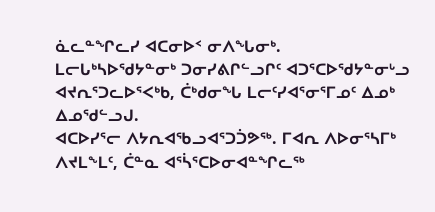ᓈᓚᓐᖏᓚᓯ ᐊᑕᓂᐅᑉ ᓂᐱᖓᓂᒃ.
ᒪᓕᒐᒃᓴᐅᖁᔭᓐᓂᒃ ᑐᓂᓯᕕᒋᓪᓗᒋᑦ ᐊᑐᕐᑕᐅᖁᔭᓐᓂᒡᓗ ᐊᔪᕆᕐᑐᓚᐅᕐᐸᒃᑲ, ᑖᒃᑯᓂᖓ ᒪᓕᑦᓯᐊᕐᓂᕐᒥᓄᑦ ᐃᓄᒃ ᐃᓄᖁᓪᓗᒍ.
ᐊᑕᐅᓯᕐᓕ ᐱᔭᕆᐊᖃᓗᐊᕐᑐᑑᕗᖅ. ᒥᐊᕆ ᐱᐅᓂᕐᓴᒥᒃ ᐱᔪᒪᖕᒪᑦ, ᑖᓐᓇ ᐊᕐᓵᕐᑕᐅᓂᐊᓐᖏᓚᖅ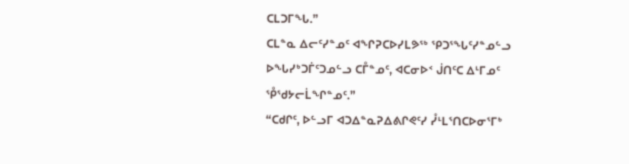ᑕᒪᑐᒥᖓ.”
ᑕᒪᓐᓇ ᐃᓕᑦᓯᓐᓄᑦ ᐊᖏᕈᑕᐅᓯᒪᕗᖅ ᕿᑐᕐᖓᑦᓯᓐᓄᓪᓗ ᐅᖓᓯᒃᑐᒦᑦᑐᓄᓪᓗ ᑕᒤᓐᓄᑦ, ᐊᑕᓂᐅᑉ ᒎᑎᑦᑕ ᐃᒻᒥᓄᑦ ᕾᖁᔭᓕᒫᖏᓐᓄᑦ.”
“ᑕᑯᒋᑦ, ᐅᓪᓗᒥ ᐊᑐᐃᓐᓇᕈᐃᕕᒋᕙᑦᓯ ᓮᒻᒪᕐᑎᑕᐅᓂᕐᒥᒃ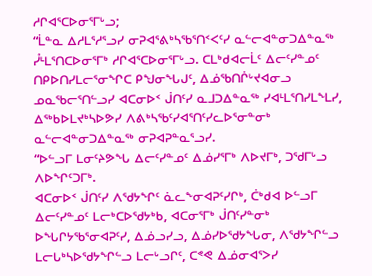ᓱᒋᐊᕐᑕᐅᓂᕐᒥᒡᓗ;
“ᒫᓐᓇ ᐃᓱᒪᕐᓱᕐᓗᓯ ᓂᕈᐊᕐᕕᒃᓴᖃᕐᑎᑉᐸᑦᓯ ᓇᓪᓕᐊᓐᓂᑐᐃᓐᓇᖅ ᓮᒻᒪᕐᑎᑕᐅᓂᕐᒥᒃ ᓱᒋᐊᕐᑕᐅᓂᕐᒥᒡᓗ. ᑕᒪᒃᑯᐊᓕᒫᑦ ᐃᓕᑦᓯᓐᓄᑦ ᑎᑭᐅᑎᓯᒪᓕᕐᓂᖏᑕ ᑭᖑᓂᖓᒍᑦ, ᐃᓅᖃᑎᒌᒡᔪᐊᓂᓗ ᓄᓇᖃᓕᕐᑎᓪᓗᓯ ᐊᑕᓂᐅᑉ ᒎᑎᑦᓯ ᓇᒧᑐᐃᓐᓇᖅ ᓯᐊᒻᒪᕐᑎᓯᒪᖕᒪᓯ, ᐃᖅᑲᐅᒪᔪᒃᓴᐅᕗᓯ ᐱᕕᒃᓴᖃᑦᓯᐊᕐᑎᑦᓯᓚᐅᕐᓂᓐᓂᒃ ᓇᓪᓕᐊᓐᓂᑐᐃᓐᓇᖅ ᓂᕈᐊᕈᓐᓇᕐᓗᓯ.
“ᐅᓪᓗᒥ ᒪᓂᑦᔨᕗᖓ ᐃᓕᑦᓯᓐᓄᑦ ᐃᓅᓯᕐᒥᒃ ᐱᐅᔪᒥᒃ, ᑐᖁᒥᒡᓗ ᐱᐅᖏᑦᑐᒥᒃ.
ᐊᑕᓂᐅᑉ ᒎᑎᑦᓯ ᐱᖁᔭᖏᑦ ᓈᓚᖕᓂᐊᕈᑦᓯᒋᒃ, ᑖᒃᑯᐊ ᐅᓪᓗᒥ ᐃᓕᑦᓯᓐᓄᑦ ᒪᓕᒃᑕᐅᖁᔭᒃᑲ, ᐊᑕᓂᕐᒥᒃ ᒎᑎᑦᓯᓐᓂᒃ ᐅᖓᒋᔭᖃᕐᓂᐊᕈᑦᓯ, ᐃᓅᓗᓯᓗ, ᐃᓅᓯᐅᖁᔭᖓᓂ, ᐱᖁᔭᖏᓪᓗ ᒪᓕᒐᒃᓴᐅᖁᔭᖏᓪᓗ ᒪᓕᒡᓗᒋᑦ, ᑕᕝᕙ ᐃᓅᓂᐊᕐᐳᓯ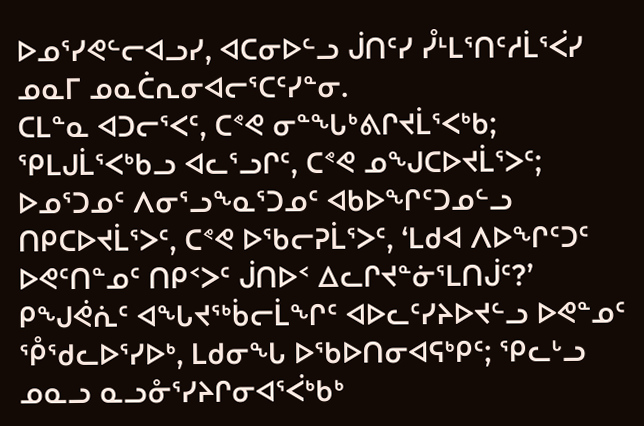ᐅᓄᕐᓯᕙᓪᓕᐊᓗᓯ, ᐊᑕᓂᐅᓪᓗ ᒎᑎᑦᓯ ᓮᒻᒪᕐᑎᑦᓱᒫᕐᐹᓯ ᓄᓇᒥ ᓄᓇᑖᕆᓂᐊᓕᕐᑕᑦᓯᓐᓂ.
ᑕᒪᓐᓇ ᐊᑐᓕᕐᐸᑦ, ᑕᕝᕙ ᓂᓐᖓᒃᕕᒋᔪᒫᕐᐸᒃᑲ; ᕿᒪᒍᒫᕐᐸᒃᑲᓗ ᐊᓚᕐᓗᒋᑦ, ᑕᕝᕙ ᓄᖑᑕᐅᔪᒫᕐᐳᑦ; ᐅᓄᕐᑐᓄᑦ ᐱᓂᕐᓗᖕᓇᕐᑐᓄᑦ ᐊᑲᐅᖏᑦᑐᓄᓪᓗ ᑎᑭᑕᐅᔪᒫᕐᐳᑦ, ᑕᕝᕙ ᐅᖃᓕᕈᒫᕐᐳᑦ, ‘ᒪᑯᐊ ᐱᐅᖏᑦᑐᑦ ᐅᕙᑦᑎᓐᓄᑦ ᑎᑭᑉᐳᑦ ᒎᑎᐅᑉ ᐃᓚᒋᔪᓐᓃᕐᒪᑎᒎᑦ?’
ᑭᖑᕚᕇᑦ ᐊᖓᔪᖅᑳᓕᒫᖏᑦ ᐊᐅᓚᑦᓯᔨᐅᔪᓪᓗ ᐅᕙᓐᓄᑦ ᕾᖁᓚᐅᕐᓯᐅᒃ, ᒪᑯᓂᖓ ᐅᖃᐅᑎᓂᐊᕋᒃᑭᑦ; ᕿᓚᒡᓗ ᓄᓇᓗ ᓇᓗᓁᕐᓯᔨᒋᓂᐊᕐᐹᒃᑲᒃ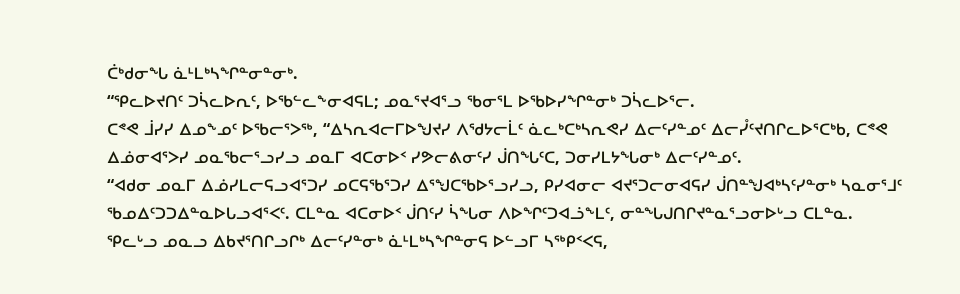ᑖᒃᑯᓂᖓ ᓈᒻᒪᒃᓴᖏᓐᓂᓐᓂᒃ.
“ᕿᓚᐅᔪᑎᑦ ᑐᓵᓚᐅᕆᑦ, ᐅᖃᓪᓚᖕᓂᐊᕋᒪ; ᓄᓇᕐᔪᐊᕐᓗ ᖃᓂᕐᒪ ᐅᖃᐅᓯᖏᓐᓂᒃ ᑐᓵᓚᐅᕐᓕ.
ᑕᕝᕙ ᒨᓯᓯ ᐃᓄᖕᓄᑦ ᐅᖃᓕᕐᐳᖅ, “ᐃᓴᕆᐊᓕᒥᐅᖑᔪᓯ ᐱᖁᔭᓕᒫᑦ ᓈᓚᒃᑕᒃᓴᕆᕙᓯ ᐃᓕᑦᓯᓐᓄᑦ ᐃᓕᓮᑦᔪᑎᒋᓚᐅᕐᑕᒃᑲ, ᑕᕝᕙ ᐃᓅᓂᐊᕐᐳᓯ ᓄᓇᖃᓕᕐᓗᓯᓗ ᓄᓇᒥ ᐊᑕᓂᐅᑉ ᓯᕗᓕᕕᓂᑦᓯ ᒎᑎᖓᑦᑕ, ᑐᓂᓯᒪᔭᖓᓂᒃ ᐃᓕᑦᓯᓐᓄᑦ.
“ᐊᑯᓂ ᓄᓇᒥ ᐃᓅᓯᒪᓕᕋᓗᐊᕐᑐᓯ ᓄᑕᕋᖃᕐᑐᓯ ᐃᕐᖑᑕᖃᐅᕐᓗᓯᓗ, ᑭᓯᐊᓂᓕ ᐊᔪᕐᑐᓕᓂᐊᕋᓯ ᒎᑎᓐᖑᐊᒃᓴᑦᓯᓐᓂᒃ ᓴᓇᓂᕐᒧᑦ ᖃᓄᐃᑦᑐᑐᐃᓐᓇᐅᒐᓗᐊᕐᐸᑦ. ᑕᒪᓐᓇ ᐊᑕᓂᐅᑉ ᒎᑎᑦᓯ ᓵᖓᓂ ᐱᐅᖏᑦᑐᐊᓘᖕᒪᑦ, ᓂᓐᖓᒍᑎᒋᔪᓐᓇᕐᓗᓂᐅᒡᓗ ᑕᒪᓐᓇ.
ᕿᓚᒡᓗ ᓄᓇᓗ ᐃᑲᔪᕐᑎᒋᓗᒋᒃ ᐃᓕᑦᓯᓐᓂᒃ ᓈᒻᒪᒃᓴᖏᓐᓂᕋ ᐅᓪᓗᒥ ᓴᖅᑭᑉᐸᕋ,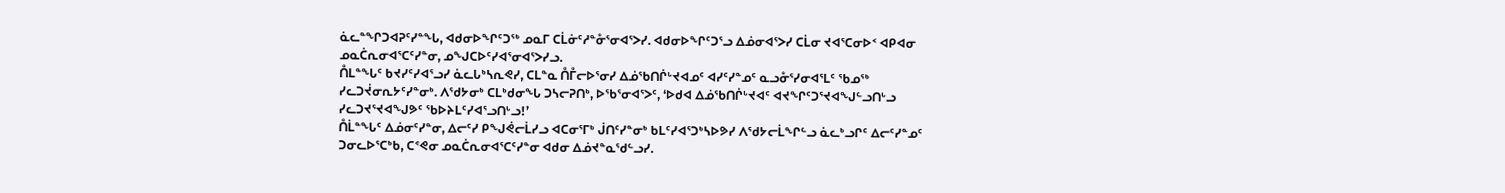ᓈᓚᓐᖏᑐᐊᕈᑦᓯᓐᖓ, ᐊᑯᓂᐅᖏᑦᑐᖅ ᓄᓇᒥ ᑕᒫᓃᑦᓱᓐᓁᕐᓂᐊᕐᐳᓯ. ᐊᑯᓂᐅᖏᑦᑐᕐᓗ ᐃᓅᓂᐊᕐᐳᓯ ᑕᒫᓂ ᔪᐊᕐᑕᓂᐅᑉ ᐊᑭᐊᓂ ᓄᓇᑖᕆᓂᐊᕐᑕᑦᓯᓐᓂ, ᓄᖑᑕᐅᑦᓯᐊᕐᓂᐊᕐᐳᓯᓗ.
ᑍᒪᓐᖓᑦ ᑲᔪᓯᑦᓯᐊᕐᓗᓯ ᓈᓚᒐᒃᓴᕆᕙᓯ, ᑕᒪᓐᓇ ᑍᒤᓕᐅᕐᓂᓯ ᐃᓅᖃᑎᒌᒡᔪᐊᓄᑦ ᐊᓯᑦᓯᓐᓄᑦ ᓇᓗᓁᕐᓯᓂᐊᕐᒪᑦ ᖃᓄᖅ ᓯᓚᑐᔫᓂᕆᔭᑦᓯᓐᓂᒃ. ᐱᖁᔭᓂᒃ ᑕᒪᒃᑯᓂᖓ ᑐᓴᓕᕈᑎᒃ, ᐅᖃᕐᓂᐊᕐᐳᑦ, ‘ᐅᑯᐊ ᐃᓅᖃᑎᒌᒡᔪᐊᑦ ᐊᔪᖏᑦᑐᕐᔪᐊᖑᓪᓗᑎᒡᓗ ᓯᓚᑐᔪᕐᔪᐊᖑᕗᑦ ᖃᐅᔨᒪᑦᓯᐊᕐᓗᑎᒡᓗ!’
ᑍᒫᓐᖓᑦ ᐃᓅᓂᑦᓯᓐᓂ, ᐃᓕᑦᓯ ᑭᖑᕚᓕᒫᓯᓗ ᐊᑕᓂᕐᒥᒃ ᒎᑎᑦᓯᓐᓂᒃ ᑲᒪᑦᓯᐊᕐᑐᒃᓴᐅᕗᓯ ᐱᖁᔭᓕᒫᖏᓪᓗ ᓈᓚᒃᓗᒋᑦ ᐃᓕᑦᓯᓐᓄᑦ ᑐᓂᓚᐅᕐᑕᒃᑲ, ᑕᕝᕙᓂ ᓄᓇᑖᕆᓂᐊᕐᑕᑦᓯᓐᓂ ᐊᑯᓂ ᐃᓅᔪᓐᓇᖁᓪᓗᓯ.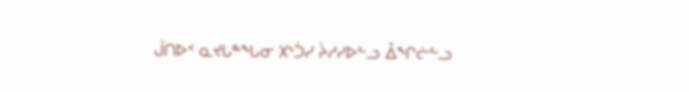ᒎᑎᐅᑉ ᓇᔪᒐᓐᖓᓂ ᙭ᔅᑑᓯ ᔩᓱᓯᐅᓪᓗ ᐂᖏᓖᓪᓗ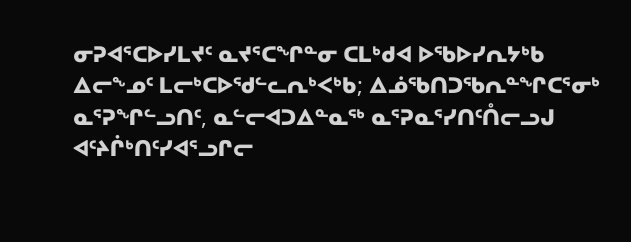ᓂᕈᐊᕐᑕᐅᓯᒪᔪᑦ ᓇᔪᕐᑕᖏᓐᓂ ᑕᒪᒃᑯᐊ ᐅᖃᐅᓯᕆᔭᒃᑲ ᐃᓕᖕᓄᑦ ᒪᓕᒃᑕᐅᖁᓪᓚᕆᒃᐸᒃᑲ; ᐃᓅᖃᑎᑐᖃᕆᓐᖏᑕᕐᓂᒃ ᓇᕐᕈᖏᓪᓗᑎᑦ, ᓇᓪᓕᐊᑐᐃᓐᓇᖅ ᓇᕐᕈᓇᕐᓯᑎᑦᑍᓕᓗᒍ ᐊᑦᔨᒌᒃᑎᑦᓯᐊᕐᓗᒋᓕ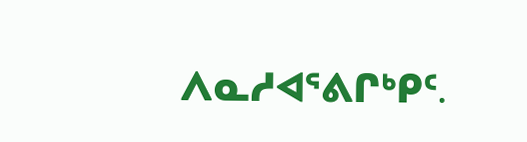ᐱᓇᓱᐊᕐᕕᒋᒃᑭᑦ.